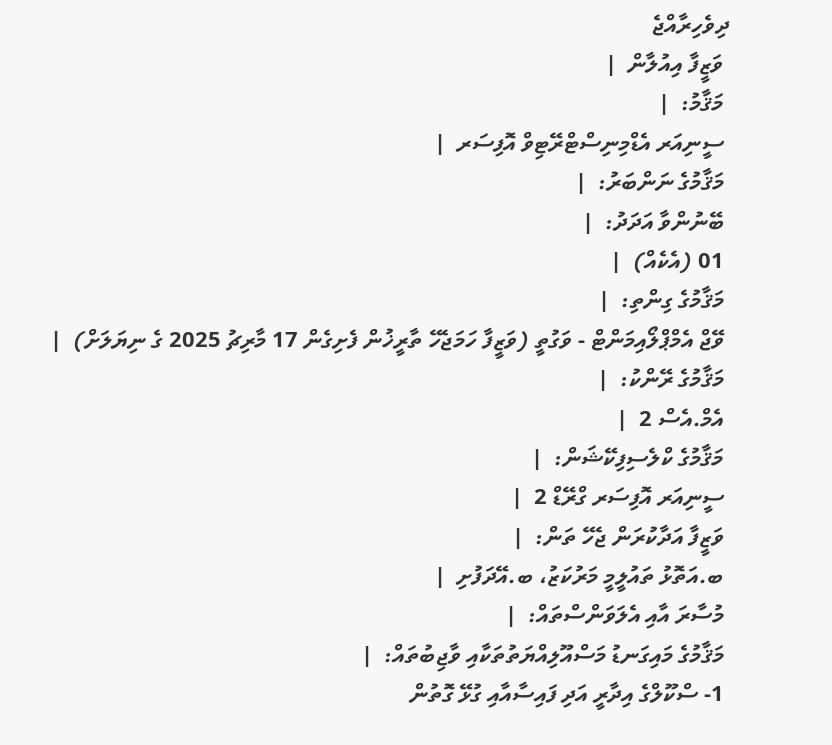ދިވެހިރާއްޖެ
 ވަޒީފާ އިއުލާން  |
 މަޤާމު:  |
 ސީނިއަރ އެޑްމިނިސްޓްރޭޓިވް އޮފިސަރ  |
 މަޤާމުގެ ނަންބަރު:  |
 ބޭނުންވާ އަދަދު:  |
 01 (އެކެއް)  |
 މަޤާމުގެ ގިންތި:  |
 ވޭޖް އެމްޕްލޯއިމަންޓް - ވަގުތީ (ވަޒީފާ ހަމަޖެހޭ ތާރީޚުން ފެށިގެން 17 މާރިޗު 2025 ގެ ނިޔަލަށް)  |
 މަޤާމުގެ ރޭންކު:  |
 އެމް.އެސް 2  |
 މަޤާމުގެ ކްލެސިފިކޭޝަން:  |
 ސީނިއަރ އޮފިސަރ ގްރޭޑް 2  |
 ވަޒީފާ އަދާކުރަން ޖެހޭ ތަން:  |
 ބ.އަތޮޅު ތައުލީމީ މަރުކަޒު، ބ.އޭދަފުށި  |
 މުސާރަ އާއި އެލަވަންސްތައް:  |
 މަޤާމުގެ މައިގަނޑު މަސްއޫލިއްޔަތުތަކާއި ވާޖިބުތައް:  |
 1- ސްކޫލްގެ އިދާރީ އަދި ފައިސާއާއި ގުޅޭ ގޮތުން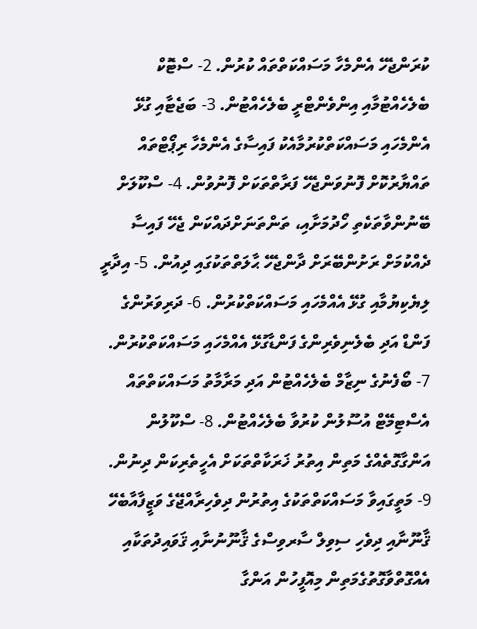ކުރަންޖެހޭ އެންމެހާ މަސައްކަތްތައް ކުރުން. 2- ސްޓޮކް ބެލެހެއްޓުމާއި އިންވެންޓްރީ ބެލެހެއްޓުން. 3- ބަޖެޓާއި ގުޅޭ އެންމެހައި މަސައްކަތްކުރުމާއެކު ފައިސާގެ އެންމެހާ ރިޕޯޓްތައް ތައްޔާރުކޮށް ފޮނުވަންޖެހޭ ފަރާތްތަކަށް ފޮނުވުން. 4- ސްކޫލަށް ބޭނުންވާތަކެތި ހޯދުމަށާއި، ތަންތަނަށްދައްކަން ޖެހޭ ފައިސާ ދެއްކުމަށް ރަށުންބޭރަށް ދާންޖެހޭ ޙާލަތްތަކުގައި ދިއުން. 5- އިދާރީ ލިޔެކިޔުމާއި ގުޅޭ އެއްމެހައި މަސައްކަތްކުރުން. 6- ދަރިވަރުންގެ ފަންޑް އަދި ބެލެނިވެރިންގެ ފަންޑާގުޅޭ އެއްމެހައި މަސައްކަތްކުރުން. 7- ބޯފެނުގެ ނިޒާމް ބެލެހެއްޓުން އަދި މަރާމާތު މަސައްކަތްތައް އެސްޓިމޭޓް އުސޫލުން ކުރުވާ ބެލެހެއްޓުން. 8- ސްކޫލުން އަންގާގޮތެއްގެ މަތިން އިތުރު ޚަރަކާތްތަކަށް އެހީތެރިކަން ދިނުން. 9- މަތީގައިވާ މަސައްކަތްތަކުގެ އިތުރުން ދިވެހިރާއްޖޭގެ ވަޒީފާއާބެހޭ ޤާނޫނާއި ދިވެހި ސިވިލް ސާރވިސްގެ ޤާނޫނުނާއި ޤަވައިދުތަކާއި އެއްގޮތްވާގޮތުގެމަތިން މިއޮފީހުން އަންގާ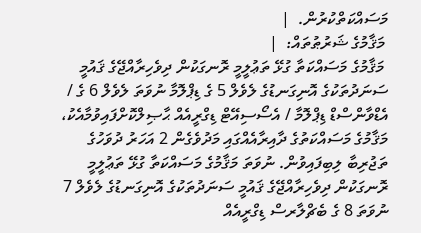މަސައްކަތްކުރުން.  |
 މަޤާމުގެ ޝަރުޠުތައް:  |
 މަޤާމުގެ މަސައްކަތާ ގުޅޭ ތަޢުލީމީ ރޮނގަކުން ދިވެހިރާއްޖޭގެ ޤައުމީ ސަނަދުތަކުގެ އޮނިގަނޑުގެ ލެވެލް 5 ގެ ޑިޕްލޮމާ ނުވަތަ ލެވެލް 6 ގެ / އެޑްވާންސްޑް ޑިޕްލޮމާ / އެސޯސިއޭޓް ޑިގްރީއެއް ޙާޞިލްކޮށްފައިވުމާއެކު، މަޤާމުގެ މަސައްކަތުގެ ދާއިރާއެއްގައި މަދުވެގެން 2 އަހަރު ދުވަހުގެ ތަޖުރިބާ ލިބިފައިވުން. ނުވަތަ މަޤާމުގެ މަސައްކަތާ ގުޅޭ ތަޢުލީމީ ރޮނގަކުން ދިވެހިރާއްޖޭގެ ޤައުމީ ސަނަދުތަކުގެ އޮނިގަނޑުގެ ލެވެލް 7 ނުވަތަ 8 ގެ ބެޗްލާރސް ޑިގްރީއެއް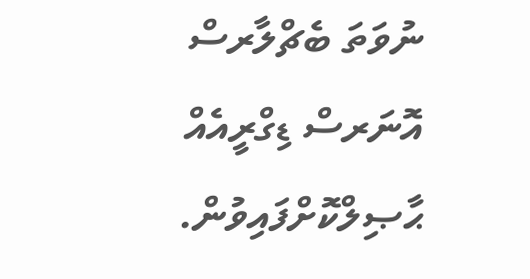ނުވަތަ ބެޗްލާރސް އޮނަރސް ޑިގްރީއެއް ޙާޞިލްކޮށްފައިވުން.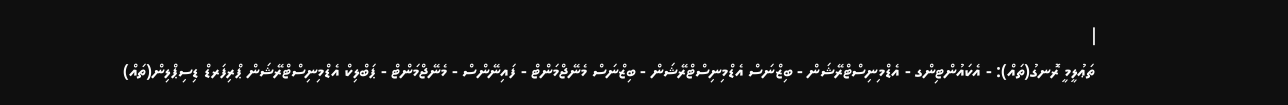|
 ތަޢުލީމީ ރޮނގު(ތައް): - އެކައުންޓިންގ - އެޑްމިނިސްޓްރޭޝަން - ބިޒްނަސް އެޑްމިނިސްޓްރޭޝަން - ބިޒްނަސް މެނޭޖްމަންޓް - ފައިނޭންސް - މެނޭޖްމަންޓް - ޕަބްލިކް އެޑްމިނިސްޓްރޭޝަން ޕްރިފަރޑް ޑިސިޕްލިން(ތައް)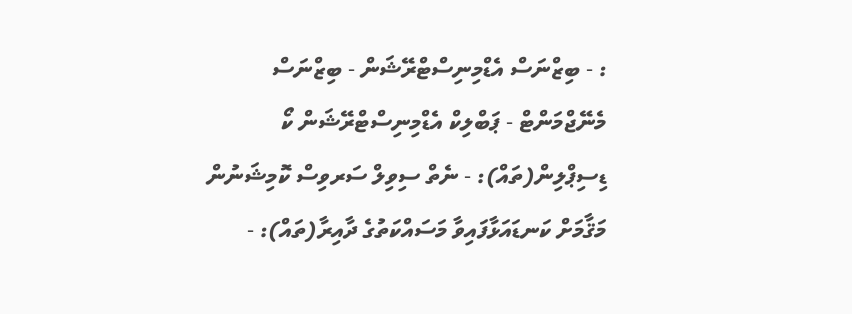: - ބިޒްނަސް އެޑްމިނިސްޓްރޭޝަން - ބިޒްނަސް މެނޭޖްމަންޓް - ޕަބްލިކް އެޑްމިނިސްޓްރޭޝަން ކޯ ޑިސިޕްލިން(ތައް): - ނެތް ސިވިލް ސަރވިސް ކޮމިޝަނުން މަޤާމަށް ކަނޑައަޅާފައިވާ މަސައްކަތުގެ ދާއިރާ(ތައް): -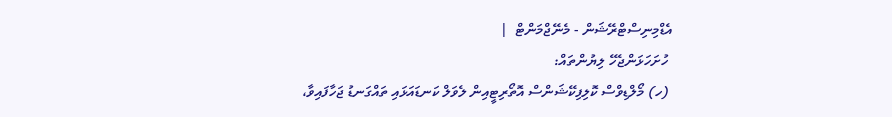އެޑްމިނިސްޓްރޭޝަން - މެނޭޖްމަންޓް  |
 ހުށަހަޅަންޖެހޭ ލިޔުންތައް:
 (ހ) މޯލްޑިވްސް ކޮލިފިކޭޝަންސް އޮތޯރިޓީއިން ލެވަލް ކަނޑައަޅައި ތައްގަނޑު ޖަހާފައިވާ،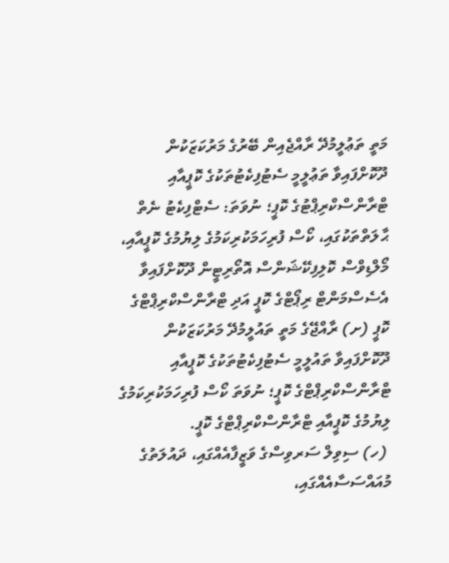މަތީ ތަޢުލީމުދޭ ރާއްޖެއިން ބޭރުގެ މަރުކަޒަކުން ދޫކޮށްފައިވާ ތަޢުލީމީ ސެޓުފިކެޓުތަކުގެ ކޮޕީއާއި ޓްރާންސްކްރިޕްޓުގެ ކޮޕީ؛ ނުވަތަ: ސެޓްފިކެޓު ނެތް ޙާލަތްތަކުގައި، ކޯސް ފުރިހަމަކުރިކަމުގެ ލިޔުމުގެ ކޮޕީއާއި، މޯލްޑިވްސް ކޮލިފިކޭޝަންސް އޮތޯރިޓީން ދޫކޮށްފައިވާ އެސެސްމަންޓް ރިޕޯޓްގެ ކޮޕީ އަދި ޓްރާންސްކްރިޕްޓްގެ ކޮޕީ (ށ) ރާއްޖޭގެ މަތީ ތައުލީމުދޭ މަރުކަޒަކުން ދޫކޮށްފައިވާ ތައުލީމީ ސެޓުފިކެޓުތަކުގެ ކޮޕީއާއި ޓްރާންސްކްރިޕްޓްގެ ކޮޕީ؛ ނުވަތަ ކޯސް ފުރިހަމަކުރިކަމުގެ ލިޔުމުގެ ކޮޕީއާއި ޓްރާންސްކްރިޕްޓްގެ ކޮޕީ.
 (ހ) ސިވިލް ސަރވިސްގެ ވަޒީފާއެއްގައި، ދައުލަތުގެ މުއައްސަސާއެއްގައި،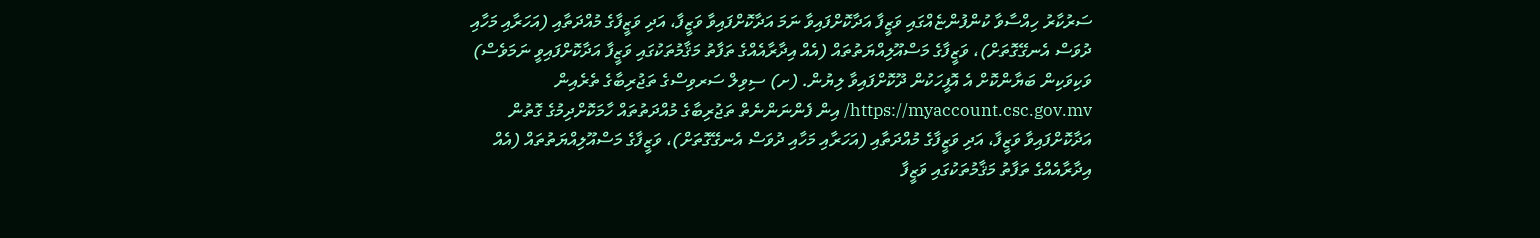ސަރުކާރު ހިއްސާވާ ކުންފުންޏެއްގައި ވަޒީފާ އަދާކޮށްފައިވާ ނަމަ އަދާކޮށްފައިވާ ވަޒީފާ، އަދި ވަޒީފާގެ މުއްދަތާއި (އަހަރާއި މަހާއި ދުވަސް އެނގޭގޮތަށް)، ވަޒީފާގެ މަސްއޫލިއްޔަތުތައް (އެއް އިދާރާއެއްގެ ތަފާތު މަޤާމުތަކުގައި ވަޒީފާ އަދާކޮށްފައިވީ ނަމަވެސް) ވަކިވަކިން ބަޔާންކޮށް އެ އޮފީހަކުން ދޫކޮށްފައިވާ ލިޔުން. (ށ) ސިވިލް ސަރވިސްގެ ތަޖުރިބާގެ ތެރެއިން https://myaccount.csc.gov.mv/ އިން ފެންނަންނެތް ތަޖުރިބާގެ މުއްދަތުތައް ހާމަކޮށްދިމުގެ ގޮތުން އަދާކޮށްފައިވާ ވަޒީފާ، އަދި ވަޒީފާގެ މުއްދަތާއި (އަހަރާއި މަހާއި ދުވަސް އެނގޭގޮތަށް)، ވަޒީފާގެ މަސްއޫލިއްޔަތުތައް (އެއް އިދާރާއެއްގެ ތަފާތު މަޤާމުތަކުގައި ވަޒީފާ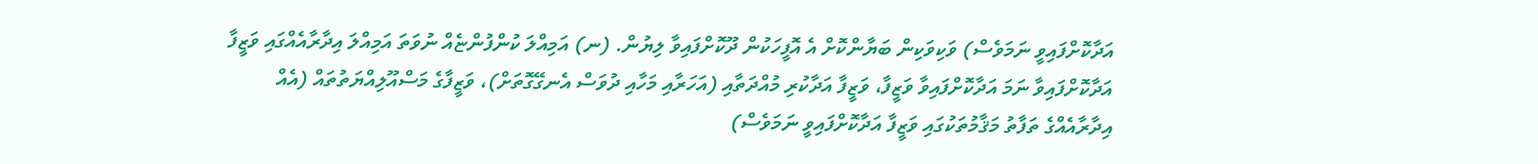އަދާކޮށްފައިވީ ނަމަވެސް) ވަކިވަކިން ބަޔާންކޮށް އެ އޮފީހަކުން ދޫކޮށްފައިވާ ލިޔުން. (ނ) އަމިއްލަ ކުންފުންޏެއް ނުވަތަ އަމިއްލަ އިދާރާއެއްގައި ވަޒީފާ އަދާކޮށްފައިވާ ނަމަ އަދާކޮށްފައިވާ ވަޒީފާ، ވަޒީފާ އަދާކުރި މުއްދަތާއި (އަހަރާއި މަހާއި ދުވަސް އެނގޭގޮތަށް)، ވަޒީފާގެ މަސްއޫލިއްޔަތުތައް (އެއް އިދާރާއެއްގެ ތަފާތު މަޤާމުތަކުގައި ވަޒީފާ އަދާކޮށްފައިވީ ނަމަވެސް)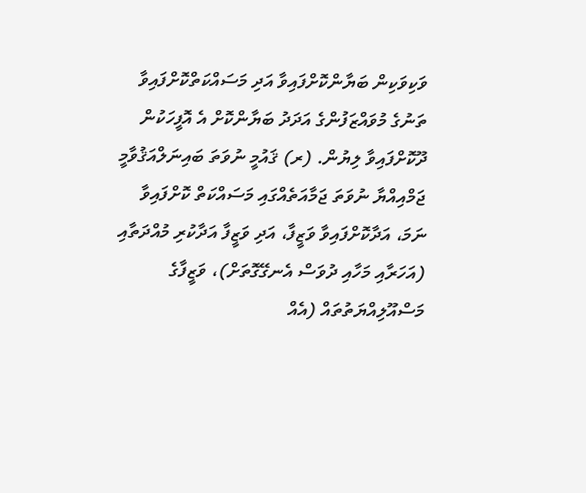ވަކިވަކިން ބަޔާންކޮށްފައިވާ އަދި މަސައްކަތްކޮށްފައިވާ ތަނުގެ މުވައްޒަފުންގެ އަދަދު ބަޔާންކޮށް އެ އޮފީހަކުން ދޫކޮށްފައިވާ ލިޔުން. (ރ) ޤައުމީ ނުވަތަ ބައިނަލްއަޤުވާމީ ޖަމްއިއްޔާ ނުވަތަ ޖަމާއަތެއްގައި މަސައްކަތް ކޮށްފައިވާ ނަމަ، އަދާކޮށްފައިވާ ވަޒީފާ، އަދި ވަޒީފާ އަދާކުރި މުއްދަތާއި (އަހަރާއި މަހާއި ދުވަސް އެނގޭގޮތަށް)، ވަޒީފާގެ މަސްއޫލިއްޔަތުތައް (އެއް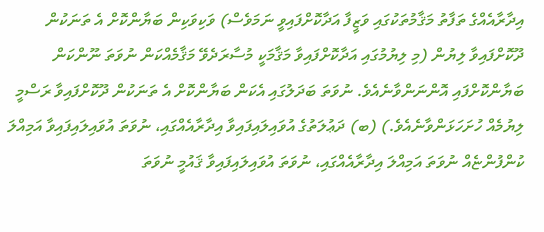އިދާރާއެއްގެ ތަފާތު މަޤާމުތަކުގައި ވަޒީފާ އަދާކޮށްފައިވީ ނަމަވެސް) ވަކިވަކިން ބަޔާންކޮށް އެ ތަނަކުން ދޫކޮށްފައިވާ ލިޔުން (މި ލިޔުމުގައި އަދާކޮށްފައިވާ މަޤާމަކީ މުސާރަދެވޭ މަޤާމެއްކަން ނުވަތަ ނޫންކަން ބަޔާންކޮށްފައި އޮންނަންވާނެއެވެ. ނުވަތަ ބަދަލުގައި އެކަން ބަޔާންކޮށް އެ ތަނަކުން ދޫކޮށްފައިވާ ރަސްމީ ލިޔުމެއް ހުށަހަޅަންވާނެއެވެ.) (ބ) ދަޢުލަތުގެ އުވައިލައިފައިވާ އިދާރާއެއްގައި، ނުވަތަ އުވައިލައިފައިވާ އަމިއްލަ ކުންފުންޏެއް ނުވަތަ އަމިއްލަ އިދާރާއެއްގައި، ނުވަތަ އުވައިލައިފައިވާ ޤައުމީ ނުވަތަ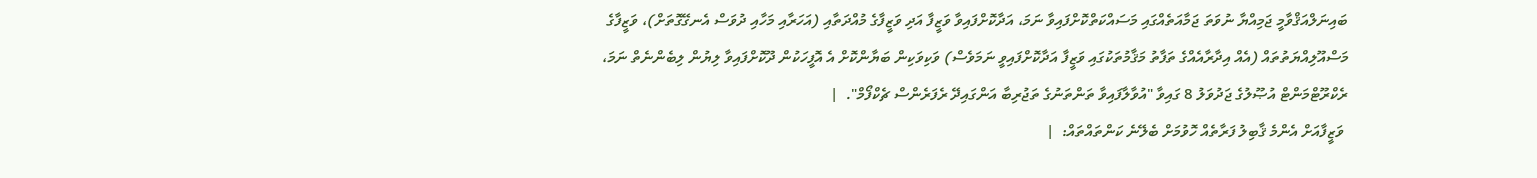ބައިނަލްއަޤްވާމީ ޖަމިއްޔާ ނުވަތަ ޖަމާއަތެއްގައި މަސައްކަތްކޮށްފައިވާ ނަމަ، އަދާކޮށްފައިވާ ވަޒީފާ އަދި ވަޒީފާގެ މުއްދަތާއި (އަހަރާއި މަހާއި ދުވަސް އެނގޭގޮތަށް)، ވަޒީފާގެ މަސްއޫލިއްޔަތުތައް (އެއް އިދާރާއެއްގެ ތަފާތު މަޤާމުތަކުގައި ވަޒީފާ އަދާކޮށްފައިވީ ނަމަވެސް) ވަކިވަކިން ބަޔާންކޮށް އެ އޮފީހަކުން ދޫކޮށްފައިވާ ލިޔުން ލިބެންނެތް ނަމަ، ރެކްރޫޓްމަންޓް އުޞޫލުގެ ޖަދުވަލު 8 ގައިވާ "އުވާލާފައިވާ ތަންތަނުގެ ތަޖުރިބާ އަންގައިދޭ ރެފަރެންސް ޗެކްފޯމް".  |
 ވަޒީފާއަށް އެންމެ ޤާބިލު ފަރާތެއް ހޮވުމަށް ބެލޭނެ ކަންތައްތައް:  |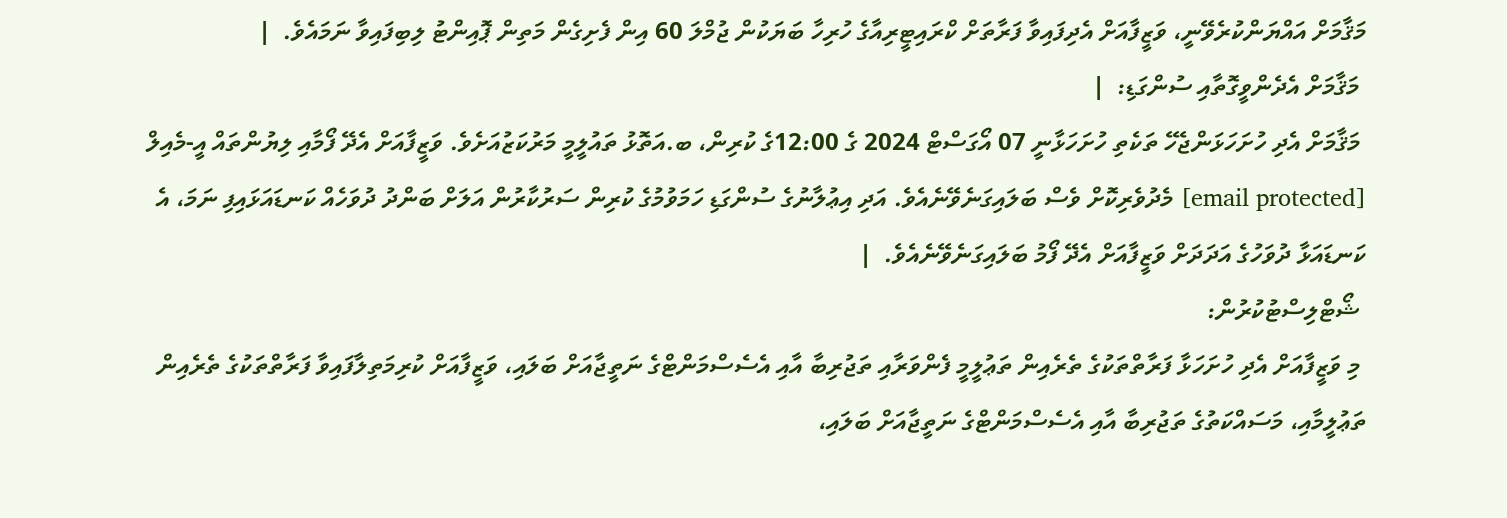މަޤާމަށް އައްޔަންކުރެވޭނީ، ވަޒީފާއަށް އެދިފައިވާ ފަރާތަށް ކްރައިޓީރިއާގެ ހުރިހާ ބަޔަކުން ޖުމްލަ 60 އިން ފެށިގެން މަތިން ޕޮއިންޓު ލިބިފައިވާ ނަމައެވެ.  |
 މަޤާމަށް އެދެންވީގޮތާއި ސުންގަޑި:  |
 މަޤާމަށް އެދި ހުށަހަޅަންޖެހޭ ތަކެތި ހުށަހަޅާނީ 07 އޯގަސްޓް 2024 ގެ 12:00ގެ ކުރިން، ބ.އަތޮޅު ތައުލީމީ މަރުކަޒުއަށެވެ. ވަޒީފާއަށް އެދޭ ފޯމާއި ލިޔުންތައް އީ-މެއިލް [email protected] މެދުވެރިކޮށް ވެސް ބަލައިގަނެވޭނެއެވެ. އަދި އިޢުލާނުގެ ސުންގަޑި ހަމަވުމުގެ ކުރިން ސަރުކާރުން އަލަށް ބަންދު ދުވަހެއް ކަނޑައަޅައިފި ނަމަ، އެ ކަނޑައަޅާ ދުވަހުގެ އަދަދަށް ވަޒީފާއަށް އެދޭ ފޯމު ބަލައިގަނެވޭނެއެވެ.  |
 ޝޯޓްލިސްޓުކުރުން:
 މި ވަޒީފާއަށް އެދި ހުށަހަޅާ ފަރާތްތަކުގެ ތެރެއިން ތަޢުލީމީ ފެންވަރާއި ތަޖުރިބާ އާއި އެސެސްމަންޓްގެ ނަތީޖާއަށް ބަލައި، ވަޒީފާއަށް ކުރިމަތިލާފައިވާ ފަރާތްތަކުގެ ތެރެއިން ތަޢުލީމާއި، މަސައްކަތުގެ ތަޖުރިބާ އާއި އެސެސްމަންޓްގެ ނަތީޖާއަށް ބަލައި،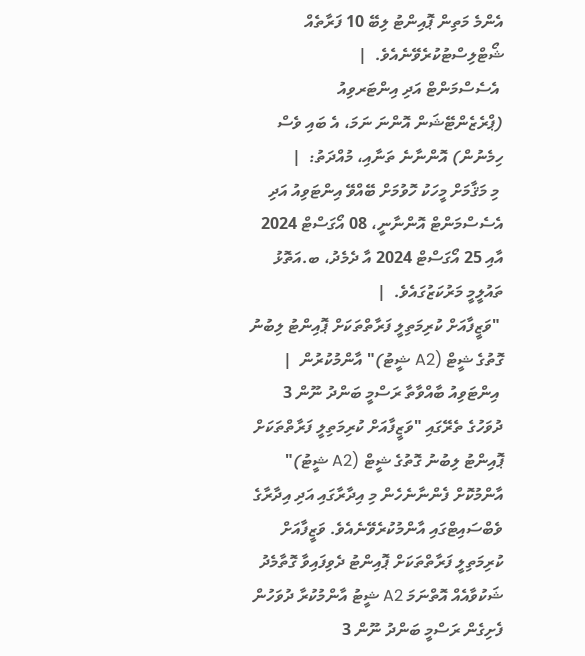އެންމެ މަތިން ޕޮއިންޓު ލިބޭ 10 ފަރާތެއް ޝޯޓްލިސްޓުކުރެވޭނެއެވެ.  |
 އެސެސްމަންޓް އަދި އިންޓަރވިއު (ޕްރެޒެންޓޭޝަން އޮންނަ ނަމަ، އެ ބައި ވެސް ހިމެނުން) އޮންނާނެ ތަނާއި، މުއްދަތު:  |
 މި މަޤާމަށް މީހަކު ހޮވުމަށް ބޭއްވޭ އިންޓަވިއު އަދި އެސެސްމަންޓް އޮންނާނީ، 08 އޯގަސްޓް 2024 އާއި 25 އޯގަސްޓް 2024 އާ ދެމެދު، ބ.އަތޮޅު ތައުލީމީ މަރުކަޒުގައެވެ.  |
 "ވަޒީފާއަށް ކުރިމަތިލީ ފަރާތްތަކަށް ޕޮއިންޓު ލިބުނު ގޮތުގެ ޝީޓް (A2 ޝީޓު)" އާންމުކުރުން  |
 އިންޓަވިއު ބާއްވާތާ ރަސްމީ ބަންދު ނޫން 3 ދުވަހުގެ ތެރޭގައި "ވަޒީފާއަށް ކުރިމަތިލީ ފަރާތްތަކަށް ޕޮއިންޓު ލިބުނު ގޮތުގެ ޝީޓް (A2 ޝީޓު)" އާންމުކޮށް ފެންނާނެހެން މި އިދާރާގައި އަދި އިދާރާގެ ވެބްސައިޓްގައި އާންމުކުރެވޭނެއެވެ. ވަޒީފާއަށް ކުރިމަތިލީ ފަރާތްތަކަށް ޕޮއިންޓު ދެވިފައިވާ ގޮތާމެދު ޝަކުވާއެއް އޮތްނަމަ A2 ޝީޓު އާންމުކުރާ ދުވަހުން ފެށިގެން ރަސްމީ ބަންދު ނޫން 3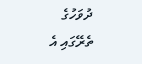ދުވަހުގެ ތެރޭގައި އެ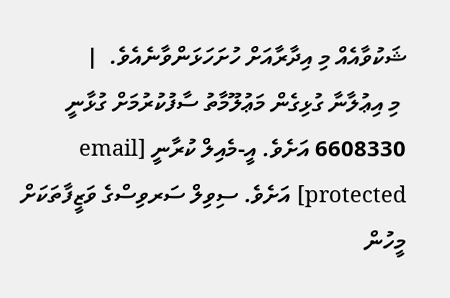ޝަކުވާއެއް މި އިދާރާއަށް ހުށަހަޅަންވާނެއެވެ.  |
 މި އިޢުލާނާ ގުޅިގެން މަޢުލޫމާތު ސާފުކުރުމަށް ގުޅާނީ 6608330 އަށެވެ. އީ-މެއިލް ކުރާނީ [email protected] އަށެވެ. ސިވިލް ސަރވިސްގެ ވަޒީފާތަކަށް މީހުން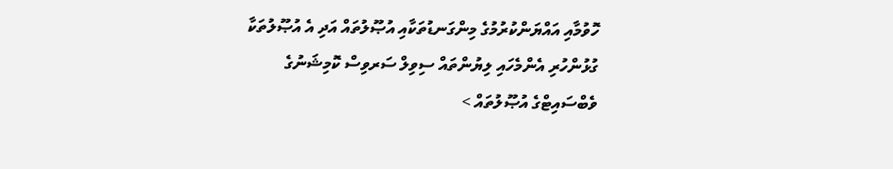ހޮވުމާއި އައްޔަންކުރުމުގެ މިންގަނޑުތަކާއި އުޞޫލުތައް އަދި އެ އުޞޫލުތަކާ ގުޅުންހުރި އެންމެހައި ލިޔުންތައް ސިވިލް ސަރވިސް ކޮމިޝަނުގެ ވެބްސައިޓްގެ އުޞޫލުތައް >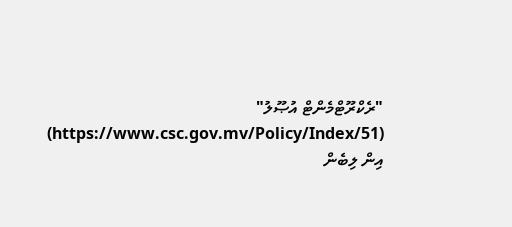"ރެކްރޫޓްމެންޓް އުޞޫލު" (https://www.csc.gov.mv/Policy/Index/51) އިން ލިބެން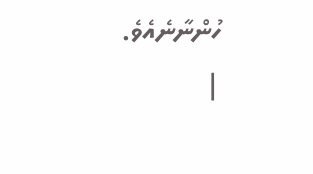ހުންނާނެއެވެ.  |